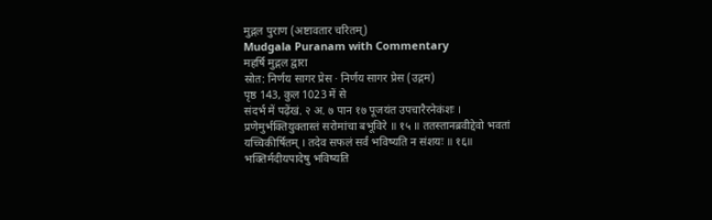मुद्गल पुराण (अष्टावतार चरितम्)
Mudgala Puranam with Commentary
महर्षि मुद्गल द्वारा
स्रोत: निर्णय सागर प्रेस · निर्णय सागर प्रेस (उद्गम)
पृष्ठ 143, कुल 1023 में से
संदर्भ में पढ़ेंखं. २ अ. ७ पान १७ पूजयंत उपचारैरनेकंशः । प्रणेमुर्भक्तियुक्तास्तं सरोमांचा बभूविरे ॥ १५ ॥ ततस्तानब्रवीद्देवो भवतां यच्चिकीर्षितम् । तदेव सफलं सर्वं भविष्यति न संशयः ॥ १६॥ भक्तिर्मदीयपादेषु भविष्यति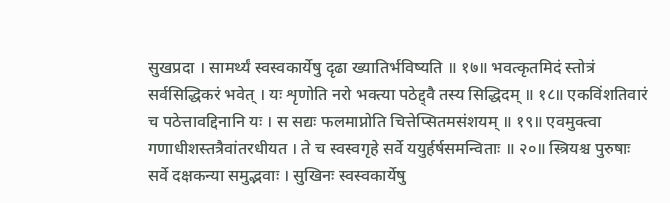सुखप्रदा । सामर्थ्यं स्वस्वकार्येषु दृढा ख्यातिर्भविष्यति ॥ १७॥ भवत्कृतमिदं स्तोत्रं सर्वसिद्धिकरं भवेत् । यः शृणोति नरो भक्त्या पठेद्द्वै तस्य सिद्धिदम् ॥ १८॥ एकविंशतिवारं च पठेत्तावद्दिनानि यः । स सद्यः फलमाप्नोति चित्तेप्सितमसंशयम् ॥ १९॥ एवमुक्त्वा गणाधीशस्तत्रैवांतरधीयत । ते च स्वस्वगृहे सर्वे ययुर्हर्षसमन्विताः ॥ २०॥ स्त्रियश्च पुरुषाः सर्वे दक्षकन्या समुद्भवाः । सुखिनः स्वस्वकार्येषु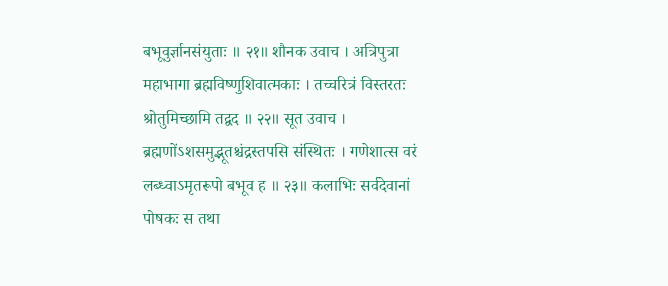बभूवुर्ज्ञानसंयुताः ॥ २१॥ शौनक उवाच । अत्रिपुत्रा महाभागा ब्रह्मविष्णुशिवात्मकाः । तच्चरित्रं विस्तरतः श्रोतुमिच्छामि तद्वद ॥ २२॥ सूत उवाच । ब्रह्मणोंऽशसमुद्भूतश्चंद्रस्तपसि संस्थितः । गणेशात्स वरं लब्ध्वाऽमृतरूपो बभूव ह ॥ २३॥ कलाभिः सर्वदेवानां पोषकः स तथा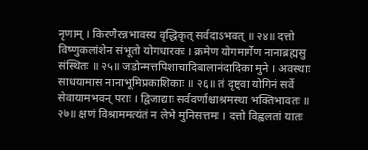नृणाम् । किरणैरन्नभावस्य वृद्धिकृत् सर्वदाऽभवत् ॥ २४॥ दत्तो विष्णुकलांशेन संभूतो योगधारकः । क्रमेण योगमार्गेण नानाब्रह्मसु संस्थितः ॥ २५॥ जडोन्मत्तपिशाचादिबालानंदादिका मुने । अवस्थाः साधयामास नानाभूमिप्रकाशिकाः ॥ २६॥ तं दृष्ट्वा योगिनं सर्वे सेवायामभवन् पराः । द्विजाद्याः सर्ववर्णाश्चाश्रमस्था भक्तिभावतः ॥ २७॥ क्षणं विश्राममत्यंतं न लेभे मुनिसत्तमः । दत्तो विह्वलतां यातः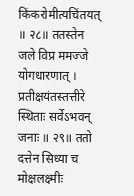किंकरोमीत्यचिंतयत् ॥ २८॥ ततस्तेन जले विप्र ममज्जे योगधारणात् । प्रतीक्षयंतस्तत्तीरे स्थिताः सर्वेऽभवन् जनाः ॥ २९॥ ततो दत्तेन सिध्या च मोक्षलक्ष्मीः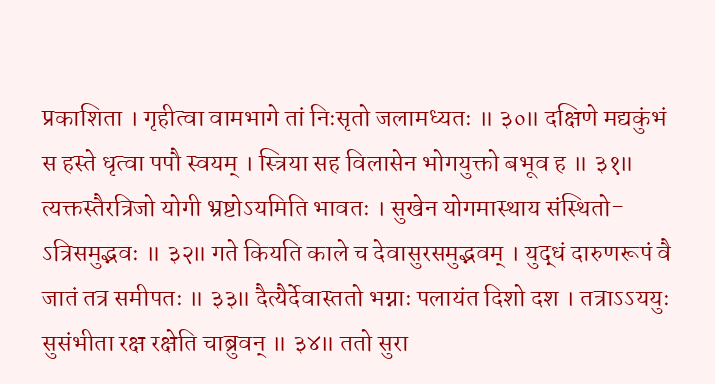प्रकाशिता । गृहीत्वा वामभागे तां निःसृतो जलामध्यतः ॥ ३०॥ दक्षिणे मद्यकुंभं स हस्ते धृत्वा पपौ स्वयम् । स्त्रिया सह विलासेन भोगयुक्तो बभूव ह ॥ ३१॥ त्यक्तस्तैरत्रिजो योगी भ्रष्टोऽयमिति भावतः । सुखेन योगमास्थाय संस्थितो- ऽत्रिसमुद्भवः ॥ ३२॥ गते कियति काले च देवासुरसमुद्भवम् । युद्धं दारुणरूपं वै जातं तत्र समीपतः ॥ ३३॥ दैत्यैर्देवास्ततो भग्नाः पलायंत दिशो दश । तत्राऽऽययुः सुसंभीता रक्ष रक्षेति चाब्रुवन् ॥ ३४॥ ततो सुरा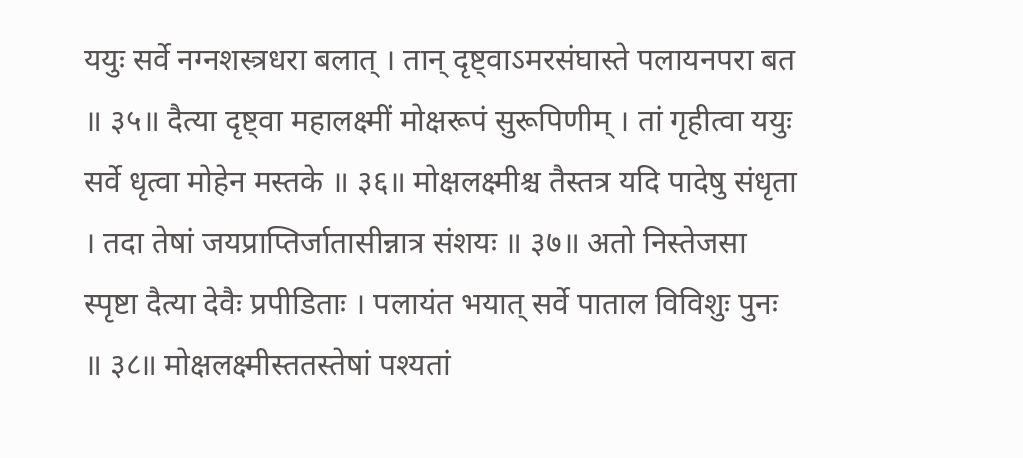ययुः सर्वे नग्नशस्त्रधरा बलात् । तान् दृष्ट्वाऽमरसंघास्ते पलायनपरा बत ॥ ३५॥ दैत्या दृष्ट्वा महालक्ष्मीं मोक्षरूपं सुरूपिणीम् । तां गृहीत्वा ययुः सर्वे धृत्वा मोहेन मस्तके ॥ ३६॥ मोक्षलक्ष्मीश्च तैस्तत्र यदि पादेषु संधृता । तदा तेषां जयप्राप्तिर्जातासीन्नात्र संशयः ॥ ३७॥ अतो निस्तेजसा स्पृष्टा दैत्या देवैः प्रपीडिताः । पलायंत भयात् सर्वे पाताल विविशुः पुनः ॥ ३८॥ मोक्षलक्ष्मीस्ततस्तेषां पश्यतां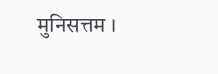मुनिसत्तम ।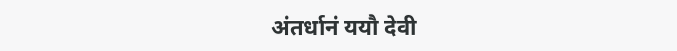अंतर्धानं ययौ देवी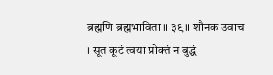ब्रह्मणि ब्रह्मभाविता ॥ ३९॥ शौनक उवाच । सूत कूटं त्वया प्रोक्तं न बुद्धं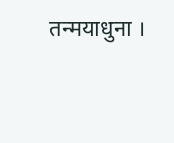तन्मयाधुना ।